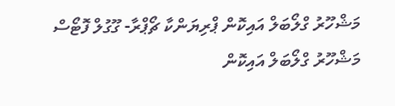މަޝްހޫރު ގްލޯބަލް އައިކޮން ޕްރިޔަންކާ ޗޯޕްރާ- ގޫގުލް ފޮޓޯސް
މަޝްހޫރު ގްލޯބަލް އައިކޮން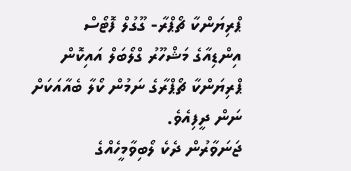ޕްރިޔަންކާ ޗޯޕްރާ- ގޫގުލް ފޮޓޯސް
އިންޑިއާގެ މަޝްހޫރު ގްލޯބަލް އައިކޮން ޕްރިޔަންކާ ޗޯޕްރާގެ ނަމުން ކޯލާ ބެއާއަކަށް ނަން ދީފިއެވެ.
ޖަނަވާރުން ދެކެ ލޯބިވާމީހެއްގެ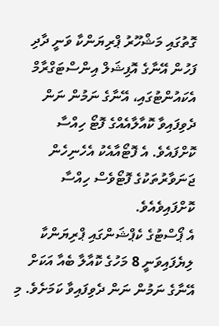ގޮތުގައި މަޝްހޫރު ޕްރިޔަންކާ ވަނީ ދާދި ފަހުން އޭނާގެ އޮފިޝަލް އިންސްޓަގްރާމް އެކައުންޓުގައި، އޭނާގެ ނަމުން ނަން ދެވިފައިވާ ކޮއާލާއެއްގެ ފޮޓޯ ހިއްސާ ކޮށްފައެވެ. އެ ފޮޓޯއާއެކު އެހެނިހެން ޖަނަވާރުތަކުގެ ފޮޓޯވެސް ހިއްސާ ކޮށްފައިވެއެވެ.
އެ ޕޯސްޓުގެ ކެޕްޝަންގައި ޕްރިޔަންކާ ލިޔެފައިވަނީ 8 މަހުގެ ކޮއާލާ ބެއާ އަކަށް އޭނާގެ ނަމުން ނަން ދެވިފައިވާ ކަމަށެވެ. މި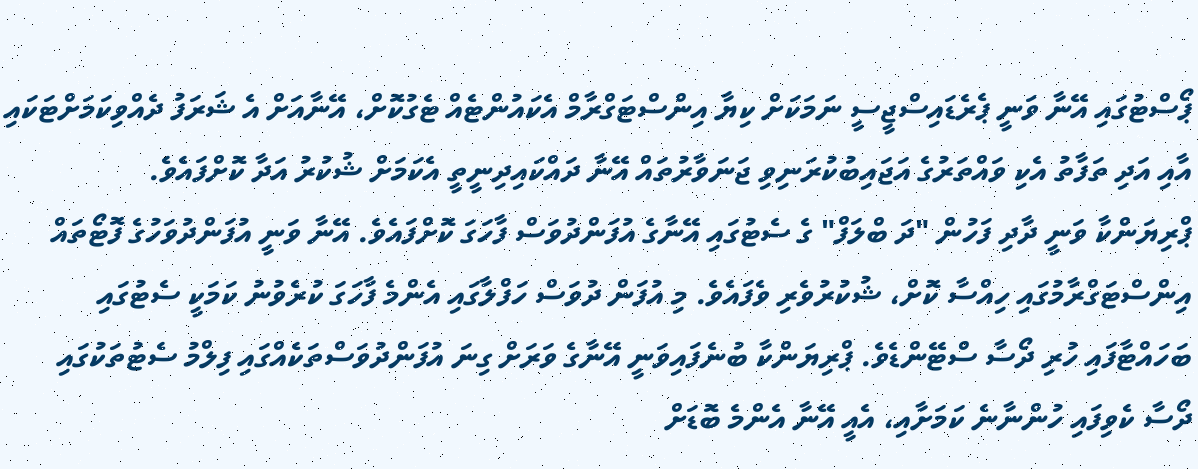ޕޯސްޓުގައި އޭނާ ވަނީ ޕެރެޑައިސްޖީސީ ނަމަކަށް ކިޔާ އިންސްޓަގްރާމް އެކައުންޓެއް ޓެގުކޮށް، އޭނާއަށް އެ ޝަރަފު ދެއްވިކަމަށްޓަކައި އާއި އަދި ތަފާތު އެކި ވައްތަރުގެ އަޖައިބުކުރަނިވި ޖަނަވާރުތައް އޭނާ ދައްކައިދިނީތީ އެކަމަށް ޝުކުރު އަދާ ކޮށްފައެވެ.
ޕްރިޔަންކާ ވަނީ ދާދި ފަހުން "ދަ ބްލަފް" ގެ ސެޓުގައި އޭނާގެ އުފަންދުވަސް ފާހަގަ ކޮށްފައެވެ. އޭނާ ވަނީ އުފަންދުވަހުގެ ފޮޓޯތައް އިންސްޓަގްރާމުގައި ހިއްސާ ކޮށް، ޝުކުރުވެރި ވެފައެވެ. މި އުފަން ދުވަސް ހަފްލާގައި އެންމެ ފާހަގަ ކުރެވުނު ކަމަކީ ސެޓުގައި ބަހައްޓާފައި ހުރި ދޯސާ ސްޓޭންޑެވެ. ޕްރިޔަންކާ ބުނެފައިވަނީ އޭނާގެ ވަރަށް ގިނަ އުފަންދުވަސްތަކެއްގައި ފިލްމު ސެޓުތަކުގައި ދޯސާ ކެވިފައި ހުންނާނެ ކަމަށާއި، އެއީ އޭނާ އެންމެ ބޮޑަށް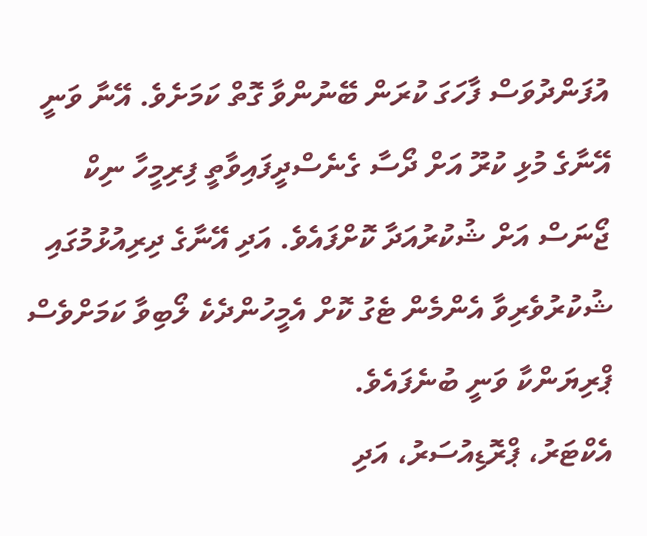އުފަންދުވަސް ފާހަގަ ކުރަން ބޭނުންވާ ގޮތް ކަމަށެވެ. އޭނާ ވަނީ އޭނާގެ މުޅި ކުރޫ އަށް ދޯސާ ގެނެސްދީފައިވާތީ ފިރިމީހާ ނިކް ޖޯނަސް އަށް ޝުކުރުއަދާ ކޮށްފައެވެ. އަދި އޭނާގެ ދިރިއުޅުމުގައި ޝުކުރުވެރިވާ އެންމެން ޓެގު ކޮށް އެމީހުންދެކެ ލޯބިވާ ކަމަށްވެސް ޕްރިޔަންކާ ވަނީ ބުނެފައެވެ.
އެކްޓަރު، ޕްރޮޑިއުސަރު، އަދި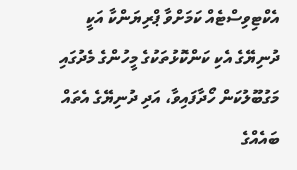އެކްޓިވިސްޓެއް ކަމަށްވާ ޕްރިޔަންކާ އަކީ ދުނިޔޭގެ އެކި ކަންކޮޅުތަކުގެ މީހުންގެ މެދުގައި މަގުބޫލުކަން ހޯދާފައިވާ، އަދި ދުނިޔޭގެ އެތައް ބައެއްގެ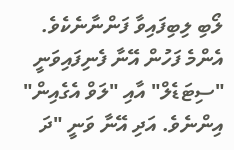ލޯބި ލިބިފައިވާ ފަންނާނެކެވެ. އެންމެ ފަހުން އޭނާ ފެނިފައިވަނީ "ސިޓަޑެލް" އާއި "ލަވް އެގެއިން" އިންނެވެ. އަދި އޭނާ ވަނީ "ދަ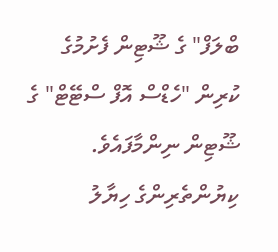ބްލަފް" ގެ ޝޫޓިން ފެށުމުގެ ކުރިން "ހެޑްސް އޮފް ސްޓޭޓް" ގެ ޝޫޓިން ނިންމާފައެވެ.
ކިޔުންތެރިންގެ ހިޔާލު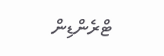ޓްރެންޑިން